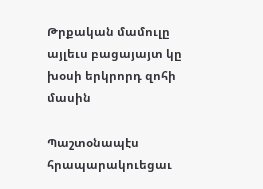Թրքական մամուլը այլեւս բացայայտ կը խօսի երկրորդ զոհի մասին

Պաշտօնապէս հրապարակուեցաւ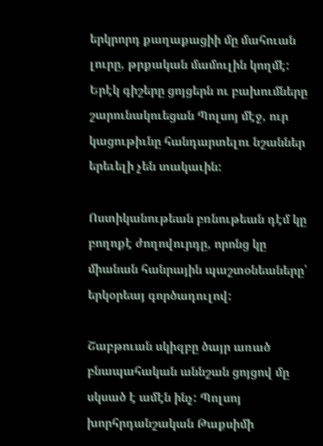երկրորդ քաղաքացիի մը մահուան լուրը, թրքական մամուլին կողմէ: Երէկ գիշերը ցոյցերն ու բախումները շարունակուեցան Պոլսոյ մէջ, ուր կացութիւնը հանդարտելու նշաններ երեւելի չեն տակաւին:

Ոստիկանութեան բռնութեան դէմ կը բողոքէ ժողովուրդը, որոնց կը միանան հանրային պաշտօնեաները՝ երկօրեայ գործադուլով:

Շաբթուան սկիզբը ծայր առած բնապահական աննշան ցոյցով մը սկսած է ամէն ինչ: Պոլսոյ խորհրդանշական Թաքսիմի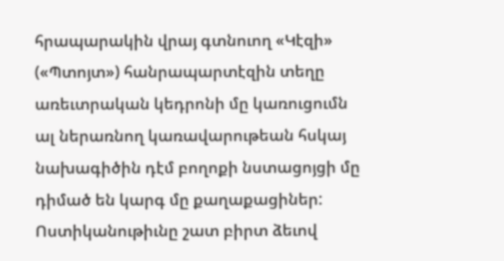հրապարակին վրայ գտնուող «Կէզի» («Պտոյտ») հանրապարտէզին տեղը առեւտրական կեդրոնի մը կառուցումն ալ ներառնող կառավարութեան հսկայ նախագիծին դէմ բողոքի նստացոյցի մը դիմած են կարգ մը քաղաքացիներ: Ոստիկանութիւնը շատ բիրտ ձեւով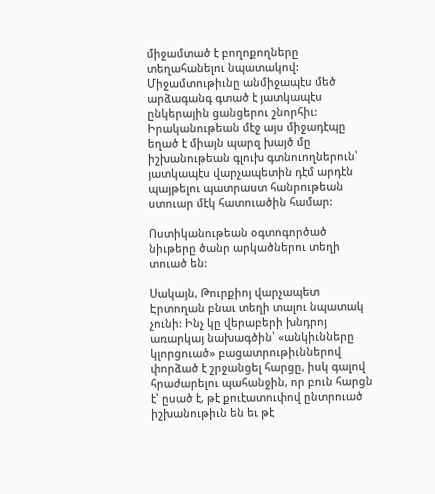միջամտած է բողոքողները տեղահանելու նպատակով: Միջամտութիւնը անմիջապէս մեծ արձագանգ գտած է յատկապէս ընկերային ցանցերու շնորհիւ: Իրականութեան մէջ այս միջադէպը եղած է միայն պարզ խայծ մը իշխանութեան գլուխ գտնուողներուն՝ յատկապէս վարչապետին դէմ արդէն պայթելու պատրաստ հանրութեան ստուար մէկ հատուածին համար:

Ոստիկանութեան օգտոգործած նիւթերը ծանր արկածներու տեղի տուած են:

Սակայն, Թուրքիոյ վարչապետ Էրտողան բնաւ տեղի տալու նպատակ չունի: Ինչ կը վերաբերի խնդրոյ առարկայ նախագծին՝ «անկիւնները կլորցուած» բացատրութիւններով փորձած է շրջանցել հարցը, իսկ գալով հրաժարելու պահանջին, որ բուն հարցն է՝ ըսած է, թէ քուէատուփով ընտրուած իշխանութիւն են եւ թէ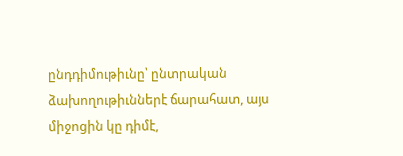ընդդիմութիւնը՝ ընտրական ձախողութիւններէ ճարահատ, այս միջոցին կը դիմէ,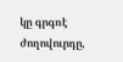կը գրգռէ ժողովուրդը,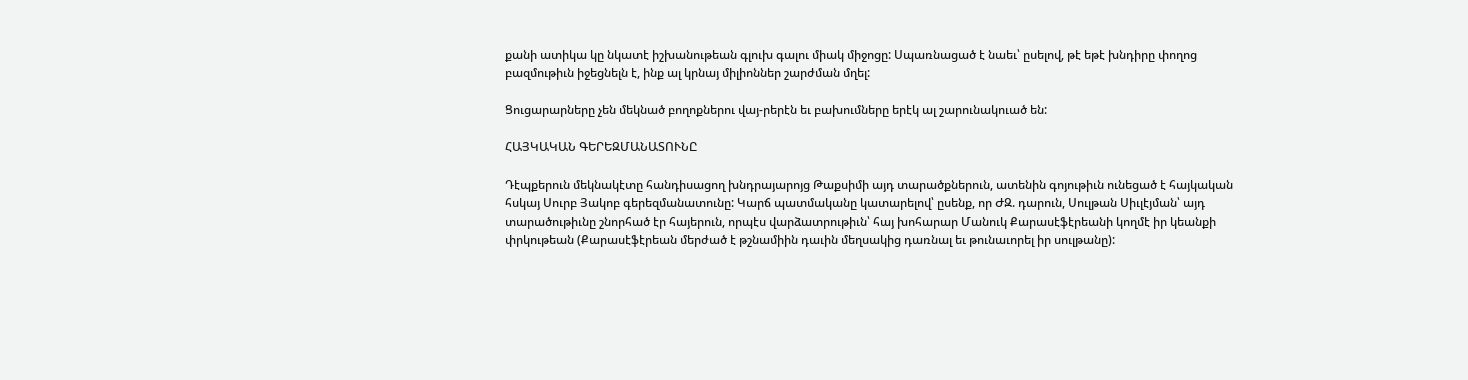քանի ատիկա կը նկատէ իշխանութեան գլուխ գալու միակ միջոցը: Սպառնացած է նաեւ՝ ըսելով, թէ եթէ խնդիրը փողոց բազմութիւն իջեցնելն է, ինք ալ կրնայ միլիոններ շարժման մղել:

Ցուցարարները չեն մեկնած բողոքներու վայ-րերէն եւ բախումները երէկ ալ շարունակուած են:

ՀԱՅԿԱԿԱՆ ԳԵՐԵԶՄԱՆԱՏՈՒՆԸ

Դէպքերուն մեկնակէտը հանդիսացող խնդրայարոյց Թաքսիմի այդ տարածքներուն, ատենին գոյութիւն ունեցած է հայկական հսկայ Սուրբ Յակոբ գերեզմանատունը: Կարճ պատմականը կատարելով՝ ըսենք, որ ԺԶ. դարուն, Սուլթան Սիւլէյման՝ այդ տարածութիւնը շնորհած էր հայերուն, որպէս վարձատրութիւն՝ հայ խոհարար Մանուկ Քարասէֆէրեանի կողմէ իր կեանքի փրկութեան (Քարասէֆէրեան մերժած է թշնամիին դաւին մեղսակից դառնալ եւ թունաւորել իր սուլթանը):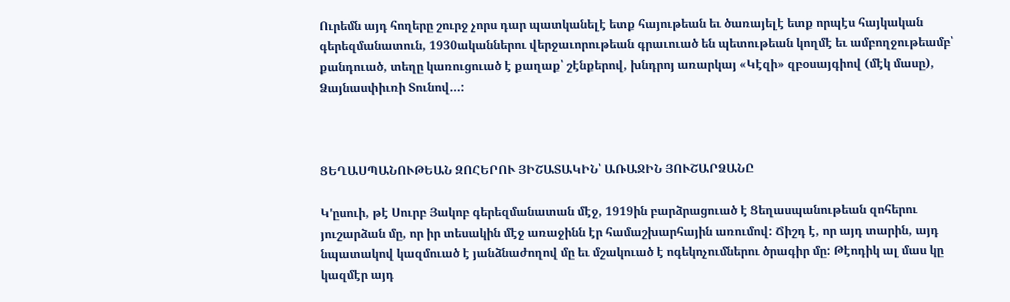Ուրեմն այդ հողերը շուրջ չորս դար պատկանելէ ետք հայութեան եւ ծառայելէ ետք որպէս հայկական գերեզմանատուն, 1930ականներու վերջաւորութեան գրաւուած են պետութեան կողմէ եւ ամբողջութեամբ՝ քանդուած, տեղը կառուցուած է քաղաք՝ շէնքերով, խնդրոյ առարկայ «Կէզի» զբօսայգիով (մէկ մասը), Ձայնասփիւռի Տունով…:



ՑԵՂԱՍՊԱՆՈՒԹԵԱՆ ԶՈՀԵՐՈՒ ՅԻՇԱՏԱԿԻՆ՝ ԱՌԱՋԻՆ ՅՈՒՇԱՐՁԱՆԸ

Կ'ըսուի, թէ Սուրբ Յակոբ գերեզմանատան մէջ, 1919ին բարձրացուած է Ցեղասպանութեան զոհերու յուշարձան մը, որ իր տեսակին մէջ առաջինն էր համաշխարհային առումով: Ճիշդ է, որ այդ տարին, այդ նպատակով կազմուած է յանձնաժողով մը եւ մշակուած է ոգեկոչումներու ծրագիր մը: Թէոդիկ ալ մաս կը կազմէր այդ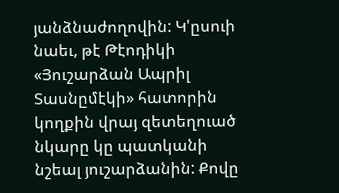յանձնաժողովին: Կ'ըսուի նաեւ, թէ Թէոդիկի «Յուշարձան Ապրիլ Տասնըմէկի» հատորին կողքին վրայ զետեղուած նկարը կը պատկանի նշեալ յուշարձանին: Քովը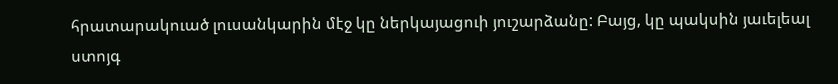հրատարակուած լուսանկարին մէջ կը ներկայացուի յուշարձանը: Բայց, կը պակսին յաւելեալ ստոյգ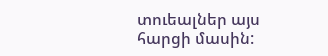տուեալներ այս հարցի մասին: